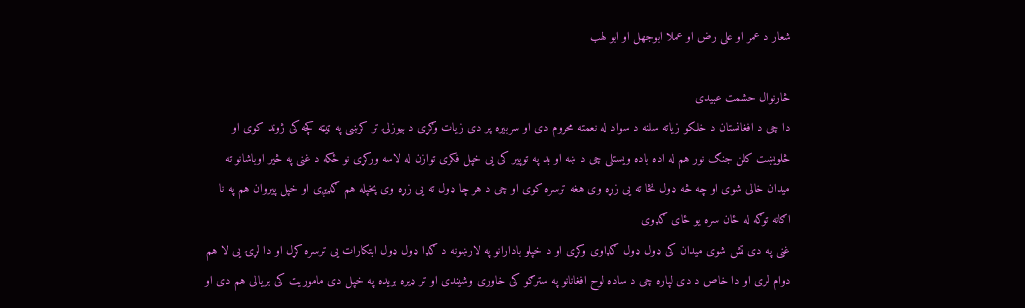شعار د عمر او علی رض او عملا ابوجهل او ابو لهب

څارنوال حشمت عبیدی
دا چی د افغانستان د خلکو زیاته سلنه د سواد له نعمته محروم دی او سربیره پر دی زیات وګړی د بیوزلۍ تر کرښی په ټیټه کچه کی ژوند کوی او څلویښت کلن جنګ نور هم له اده باده ویستلی چی د ښه او بد په توپیر کی یی خپل فکری توازن له لاسه ورکړی نو ځکه د غنی په څیر اوباشانو ته میدان خالی شوی او چه څه ډول نڅا ته یی زړه وی هغه ترسره کوی او چی د هر چا ډول ته یی زړه وی پخپله هم ګډیږی او خپل پیروان هم په نا اګانه توګه له ځان سره یو ځای ګډوی
غنی په دی تش شوی میدان کی ډول ډول ګډاوی وکړی او د خپلو بادارانو په لارښونه د ګډا ډول ډول ابتکارات یی ترسره کړل او دا لړۍ یی لا هم دوام لری او دا خاص د دی لپاره چی د ساده لوح افغانانو په سترګو کی خاوری وشیندی او تر ډیره بریده په خپل دی ماموریت کی بریالی هم دی او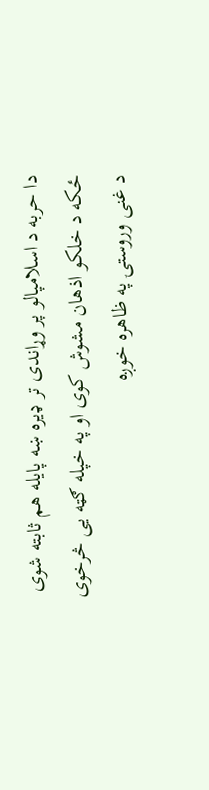دا حربه د اسلامپالو پر وړاندی تر ډیره ښه پایله هم ثابته شوی ځکه د خلکو اذهان مشوش کوی او په خپله ګټه یی څرخوی
د غنی وروستۍ په ظاهره خوږه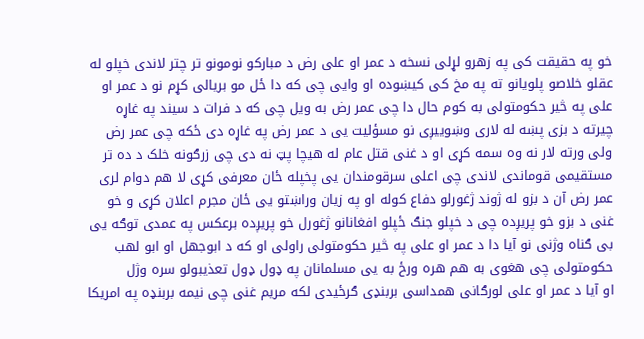خو په حقیقت کی په زهرو لړلی نسخه د عمر او علی رض د مبارکو نومونو تر چتر لاندی خپلو له عقلو خلاصو پلویانو ته په مخ کی کیښوده او وایی چی که دا ځل مو بریالی کړم نو د عمر او علی په څیر حکومتولی به کوم حال دا چی عمر رض به ویل چی که د فرات د سیند په غاړه چیرته د بزی پښه له لاری وښوییږی نو مسؤلیت یی د عمر رض په غاړه دی ځکه چی عمر رض ولی ورته لار نه وه سمه کړی او د غنی قتل عام له هیچا پټ نه دی چی زرګونه خلک د ده تر مستقیمی قوماندی لاندی چی اعلی سرقومندان یی پخپله ځان معرفی کړی لا هم دوام لری
عمر رض آن د بزو له ژوند ژغورلو دفاع کوله او په زیان وراښتو یی ځان مجرم اعلان کړی و خو غنی د بزو خو پریږده چی د خپلو جنګ ځپلو افغانانو ژغورل خو پریږده برعکس په عمدی توګه یی بی ګناه وژنی نو آیا دا د عمر او علی په څیر حکومتولی راولی او که د ابوجهل او ابو لهب حکومتولی چی هغوی به هم هره ورځ به یی مسلمانان په ډول ډول تعذیبولو سره وژل
او آیا د عمر او علی لورګانی همداسی بربنډی ګرځیدی لکه مریم غنی چی نیمه بربنډه په امریکا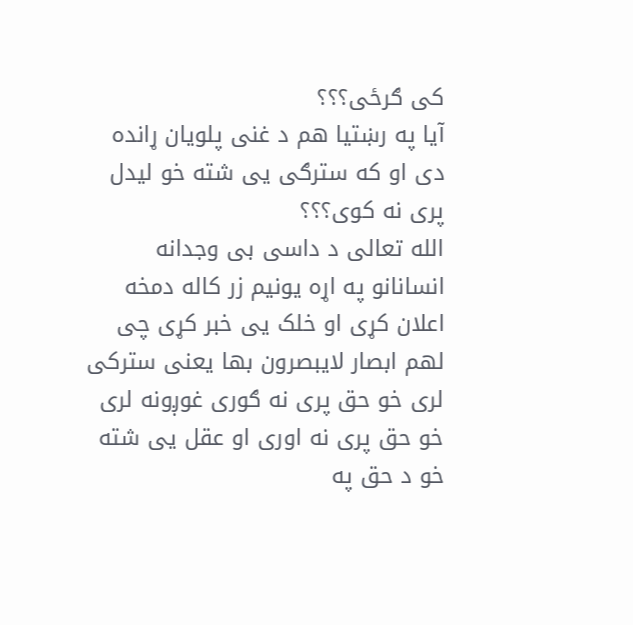کی ګرځی؟؟؟
آیا په رښتیا هم د غنی پلویان ړانده دی او که سترګی یی شته خو لیدل پری نه کوی؟؟؟
الله تعالی د داسی بی وجدانه انسانانو په اړه یونیم زر کاله دمخه اعلان کړی او خلک یی خبر کړی چی لهم ابصار لایبصرون بها یعنی سترکی لری خو حق پری نه ګوری غوږونه لری خو حق پری نه اوری او عقل یی شته خو د حق په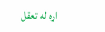اړه له تعقل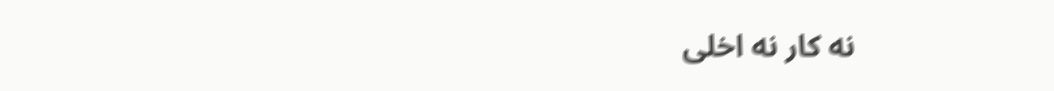نه کار نه اخلی